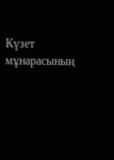Күзет мұнарасының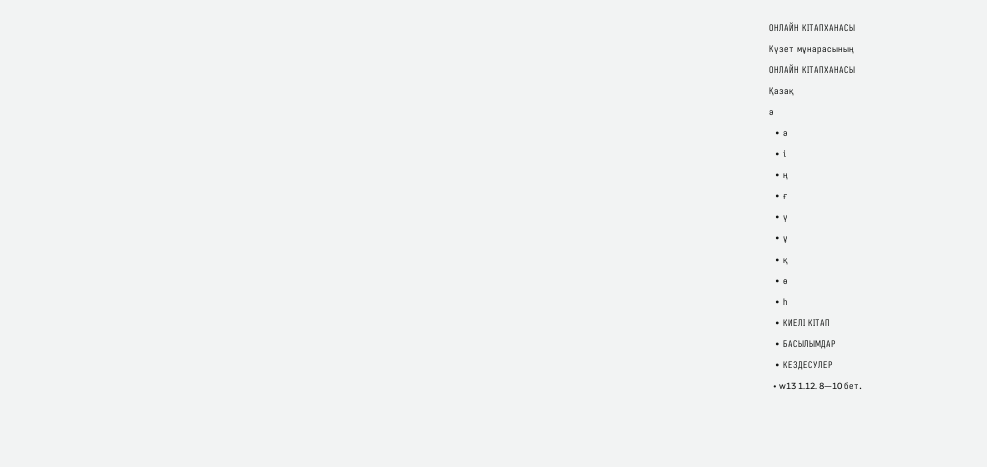ОНЛАЙН КІТАПХАНАСЫ
Күзет мұнарасының
ОНЛАЙН КІТАПХАНАСЫ
Қазақ
ә
  • ә
  • і
  • ң
  • ғ
  • ү
  • ұ
  • қ
  • ө
  • һ
  • КИЕЛІ КІТАП
  • БАСЫЛЫМДАР
  • КЕЗДЕСУЛЕР
  • w13 1.12. 8—10 бет.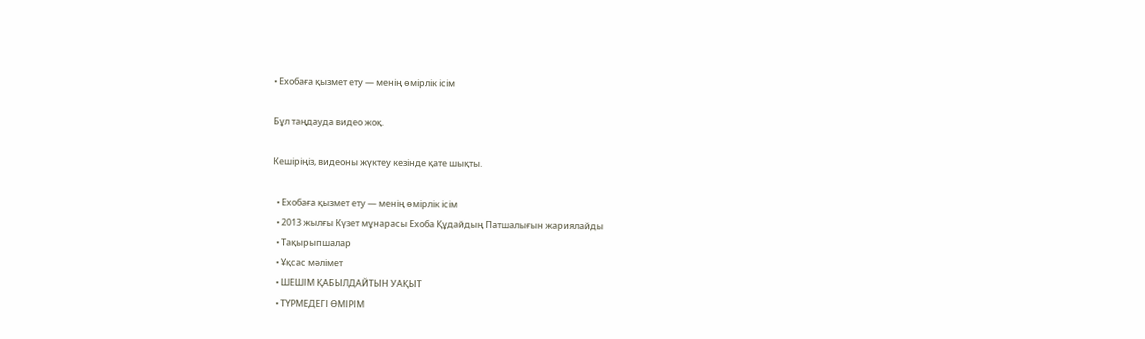• Ехобаға қызмет ету — менің өмірлік ісім

Бұл таңдауда видео жоқ.

Кешіріңіз, видеоны жүктеу кезінде қате шықты.

  • Ехобаға қызмет ету — менің өмірлік ісім
  • 2013 жылғы Күзет мұнарасы Ехоба Құдайдың Патшалығын жариялайды
  • Тақырыпшалар
  • Ұқсас мәлімет
  • ШЕШІМ ҚАБЫЛДАЙТЫН УАҚЫТ
  • ТҮРМЕДЕГІ ӨМІРІМ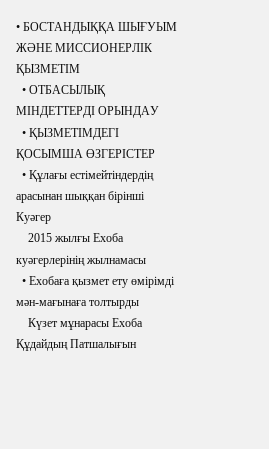• БОСТАНДЫҚҚА ШЫҒУЫМ ЖӘНЕ МИССИОНЕРЛІК ҚЫЗМЕТІМ
  • ОТБАСЫЛЫҚ МІНДЕТТЕРДІ ОРЫНДАУ
  • ҚЫЗМЕТІМДЕГІ ҚОСЫМША ӨЗГЕРІСТЕР
  • Құлағы естімейтіндердің арасынан шыққан бірінші Куәгер
    2015 жылғы Ехоба куәгерлерінің жылнамасы
  • Ехобаға қызмет ету өмірімді мән-мағынаға толтырды
    Күзет мұнарасы Ехоба Құдайдың Патшалығын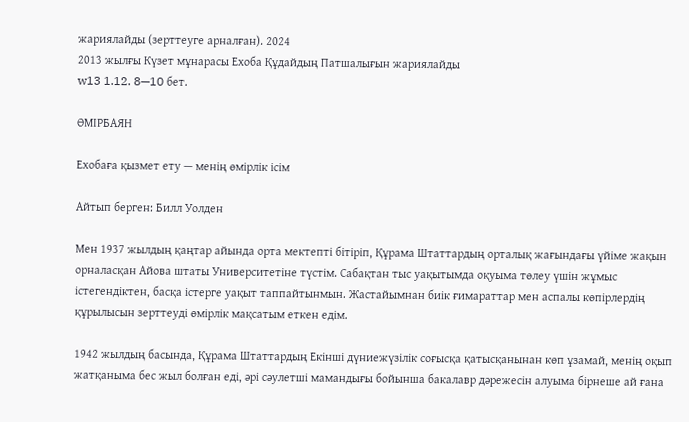жариялайды (зерттеуге арналған). 2024
2013 жылғы Күзет мұнарасы Ехоба Құдайдың Патшалығын жариялайды
w13 1.12. 8—10 бет.

ӨМІРБАЯН

Ехобаға қызмет ету — менің өмірлік ісім

Айтып берген: Билл Уолден

Мен 1937 жылдың қаңтар айында орта мектепті бітіріп, Құрама Штаттардың орталық жағындағы үйіме жақын орналасқан Айова штаты Университетіне түстім. Сабақтан тыс уақытымда оқуыма төлеу үшін жұмыс істегендіктен, басқа істерге уақыт таппайтынмын. Жастайымнан биік ғимараттар мен аспалы көпірлердің құрылысын зерттеуді өмірлік мақсатым еткен едім.

1942 жылдың басында, Құрама Штаттардың Екінші дүниежүзілік соғысқа қатысқанынан көп ұзамай, менің оқып жатқаныма бес жыл болған еді, әрі сәулетші мамандығы бойынша бакалавр дәрежесін алуыма бірнеше ай ғана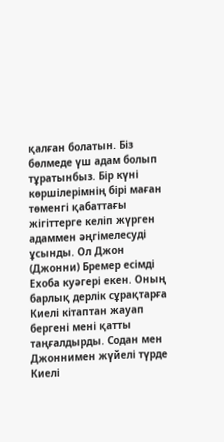қалған болатын. Біз бөлмеде үш адам болып тұратынбыз. Бір күні көршілерімнің бірі маған төменгі қабаттағы жігіттерге келіп жүрген адаммен әңгімелесуді ұсынды. Ол Джон (Джонни) Бремер есімді Ехоба куәгері екен. Оның барлық дерлік сұрақтарға Киелі кітаптан жауап бергені мені қатты таңғалдырды. Содан мен Джоннимен жүйелі түрде Киелі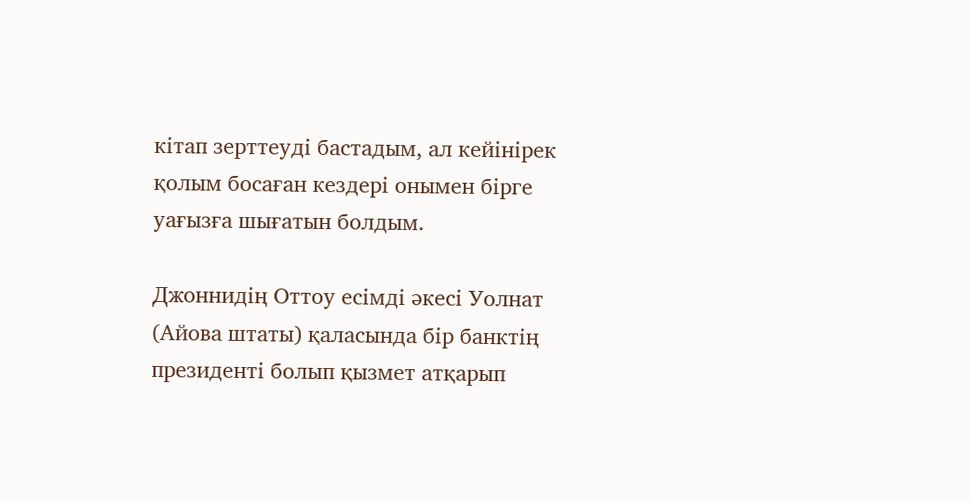кітап зерттеуді бастадым, ал кейінірек қолым босаған кездері онымен бірге уағызға шығатын болдым.

Джоннидің Оттоу есімді әкесі Уолнат (Айова штаты) қаласында бір банктің президенті болып қызмет атқарып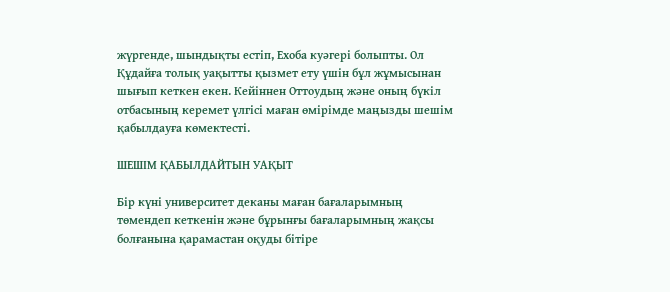жүргенде, шындықты естіп, Ехоба куәгері болыпты. Ол Құдайға толық уақытты қызмет ету үшін бұл жұмысынан шығып кеткен екен. Кейіннен Оттоудың және оның бүкіл отбасының керемет үлгісі маған өмірімде маңызды шешім қабылдауға көмектесті.

ШЕШІМ ҚАБЫЛДАЙТЫН УАҚЫТ

Бір күні университет деканы маған бағаларымның төмендеп кеткенін және бұрынғы бағаларымның жақсы болғанына қарамастан оқуды бітіре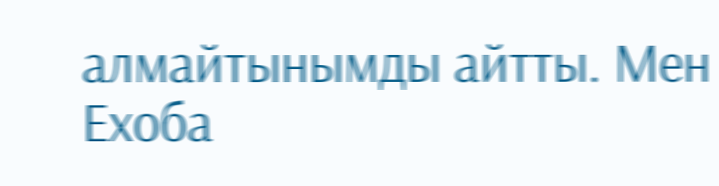алмайтынымды айтты. Мен Ехоба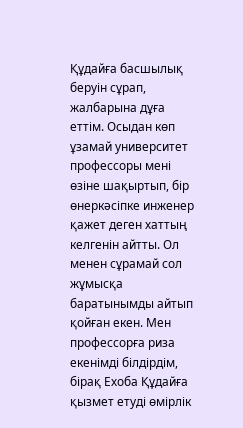Құдайға басшылық беруін сұрап, жалбарына дұға еттім. Осыдан көп ұзамай университет профессоры мені өзіне шақыртып, бір өнеркәсіпке инженер қажет деген хаттың келгенін айтты. Ол менен сұрамай сол жұмысқа баратынымды айтып қойған екен. Мен профессорға риза екенімді білдірдім, бірақ Ехоба Құдайға қызмет етуді өмірлік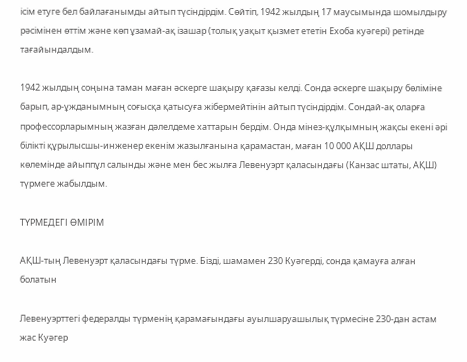ісім етуге бел байлағанымды айтып түсіндірдім. Сөйтіп, 1942 жылдың 17 маусымында шомылдыру рәсімінен өттім және көп ұзамай-ақ ізашар (толық уақыт қызмет ететін Ехоба куәгері) ретінде тағайындалдым.

1942 жылдың соңына таман маған әскерге шақыру қағазы келді. Сонда әскерге шақыру бөліміне барып, ар-ұжданымның соғысқа қатысуға жібермейтінін айтып түсіндірдім. Сондай-ақ оларға профессорларымның жазған дәлелдеме хаттарын бердім. Онда мінез-құлқымның жақсы екені әрі білікті құрылысшы-инженер екенім жазылғанына қарамастан, маған 10 000 АҚШ доллары көлемінде айыппұл салынды және мен бес жылға Левенуэрт қаласындағы (Канзас штаты, АҚШ) түрмеге жабылдым.

ТҮРМЕДЕГІ ӨМІРІМ

АҚШ-тың Левенуэрт қаласындағы түрме. Бізді, шамамен 230 Куәгерді, сонда қамауға алған болатын

Левенуэрттегі федералды түрменің қарамағындағы ауылшаруашылық түрмесіне 230-дан астам жас Куәгер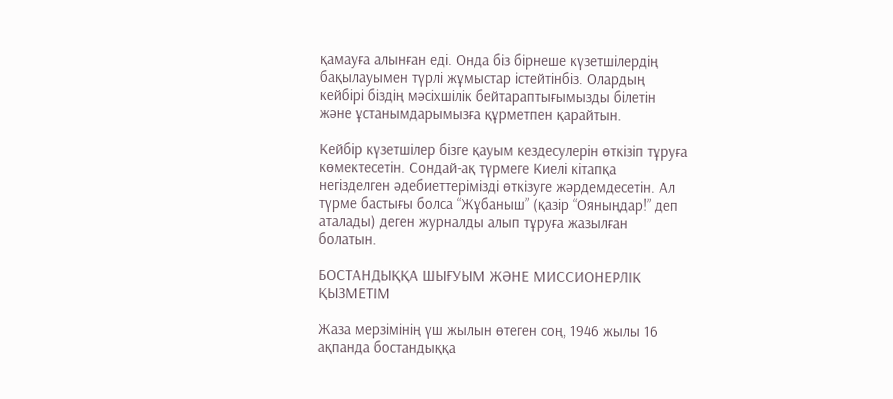қамауға алынған еді. Онда біз бірнеше күзетшілердің бақылауымен түрлі жұмыстар істейтінбіз. Олардың кейбірі біздің мәсіхшілік бейтараптығымызды білетін және ұстанымдарымызға құрметпен қарайтын.

Кейбір күзетшілер бізге қауым кездесулерін өткізіп тұруға көмектесетін. Сондай-ақ түрмеге Киелі кітапқа негізделген әдебиеттерімізді өткізуге жәрдемдесетін. Ал түрме бастығы болса “Жұбаныш” (қазір “Ояныңдар!” деп аталады) деген журналды алып тұруға жазылған болатын.

БОСТАНДЫҚҚА ШЫҒУЫМ ЖӘНЕ МИССИОНЕРЛІК ҚЫЗМЕТІМ

Жаза мерзімінің үш жылын өтеген соң, 1946 жылы 16 ақпанда бостандыққа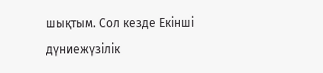шықтым. Сол кезде Екінші дүниежүзілік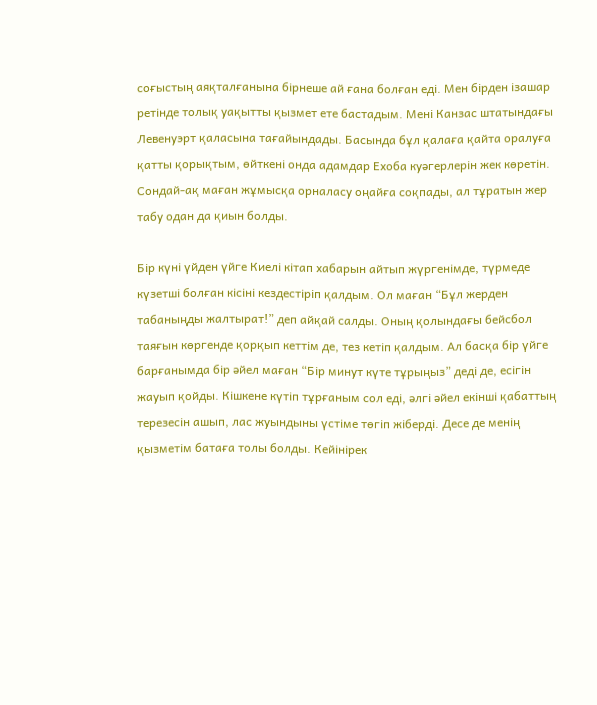соғыстың аяқталғанына бірнеше ай ғана болған еді. Мен бірден ізашар ретінде толық уақытты қызмет ете бастадым. Мені Канзас штатындағы Левенуэрт қаласына тағайындады. Басында бұл қалаға қайта оралуға қатты қорықтым, өйткені онда адамдар Ехоба куәгерлерін жек көретін. Сондай-ақ маған жұмысқа орналасу оңайға соқпады, ал тұратын жер табу одан да қиын болды.

Бір күні үйден үйге Киелі кітап хабарын айтып жүргенімде, түрмеде күзетші болған кісіні кездестіріп қалдым. Ол маған “Бұл жерден табаныңды жалтырат!” деп айқай салды. Оның қолындағы бейсбол таяғын көргенде қорқып кеттім де, тез кетіп қалдым. Ал басқа бір үйге барғанымда бір әйел маған “Бір минут күте тұрыңыз” деді де, есігін жауып қойды. Кішкене күтіп тұрғаным сол еді, әлгі әйел екінші қабаттың терезесін ашып, лас жуындыны үстіме төгіп жіберді. Десе де менің қызметім батаға толы болды. Кейінірек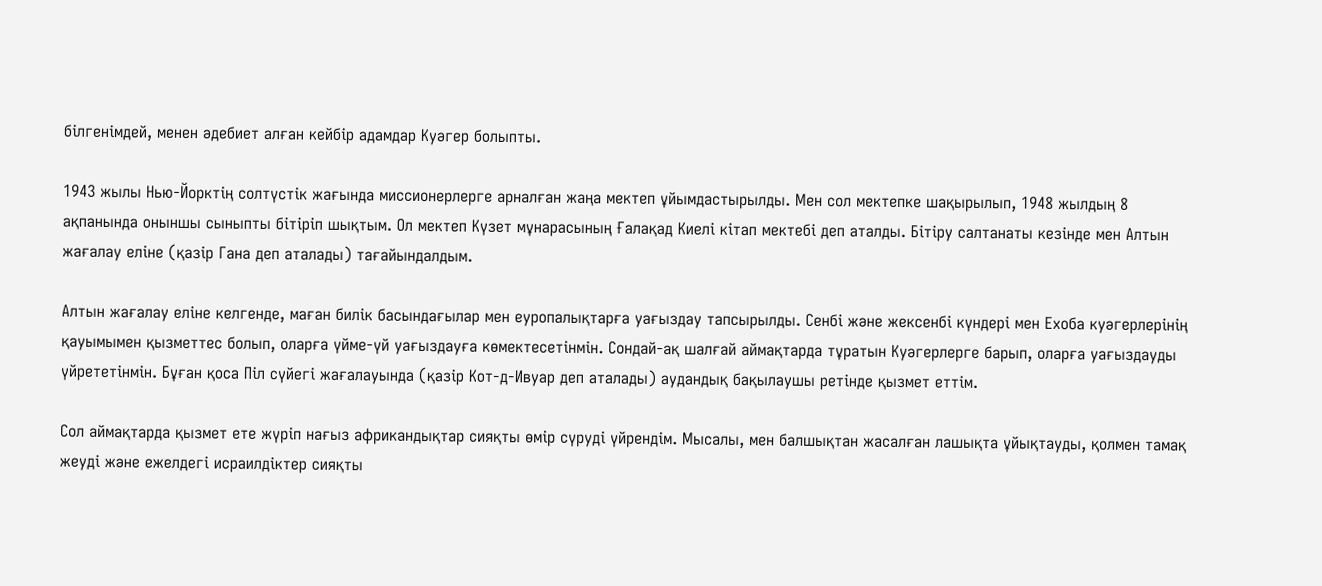білгенімдей, менен әдебиет алған кейбір адамдар Куәгер болыпты.

1943 жылы Нью-Йорктің солтүстік жағында миссионерлерге арналған жаңа мектеп ұйымдастырылды. Мен сол мектепке шақырылып, 1948 жылдың 8 ақпанында оныншы сыныпты бітіріп шықтым. Ол мектеп Күзет мұнарасының Ғалақад Киелі кітап мектебі деп аталды. Бітіру салтанаты кезінде мен Алтын жағалау еліне (қазір Гана деп аталады) тағайындалдым.

Алтын жағалау еліне келгенде, маған билік басындағылар мен еуропалықтарға уағыздау тапсырылды. Сенбі және жексенбі күндері мен Ехоба куәгерлерінің қауымымен қызметтес болып, оларға үйме-үй уағыздауға көмектесетінмін. Сондай-ақ шалғай аймақтарда тұратын Куәгерлерге барып, оларға уағыздауды үйрететінмін. Бұған қоса Піл сүйегі жағалауында (қазір Кот-д-Ивуар деп аталады) аудандық бақылаушы ретінде қызмет еттім.

Сол аймақтарда қызмет ете жүріп нағыз африкандықтар сияқты өмір сүруді үйрендім. Мысалы, мен балшықтан жасалған лашықта ұйықтауды, қолмен тамақ жеуді және ежелдегі исраилдіктер сияқты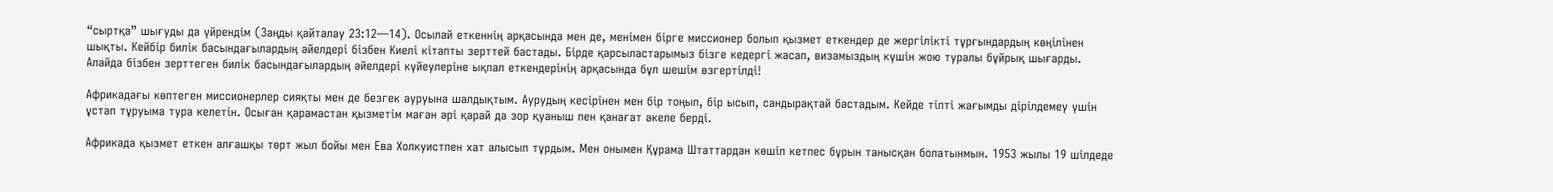“сыртқа” шығуды да үйрендім (Заңды қайталау 23:12—14). Осылай еткеннің арқасында мен де, менімен бірге миссионер болып қызмет еткендер де жергілікті тұрғындардың көңілінен шықты. Кейбір билік басындағылардың әйелдері бізбен Киелі кітапты зерттей бастады. Бірде қарсыластарымыз бізге кедергі жасап, визамыздың күшін жою туралы бұйрық шығарды. Алайда бізбен зерттеген билік басындағылардың әйелдері күйеулеріне ықпал еткендерінің арқасында бұл шешім өзгертілді!

Африкадағы көптеген миссионерлер сияқты мен де безгек ауруына шалдықтым. Аурудың кесірінен мен бір тоңып, бір ысып, сандырақтай бастадым. Кейде тіпті жағымды дірілдемеу үшін ұстап тұруыма тура келетін. Осыған қарамастан қызметім маған әрі қарай да зор қуаныш пен қанағат әкеле берді.

Африкада қызмет еткен алғашқы төрт жыл бойы мен Ева Холкуистпен хат алысып тұрдым. Мен онымен Құрама Штаттардан көшіп кетпес бұрын танысқан болатынмын. 1953 жылы 19 шілдеде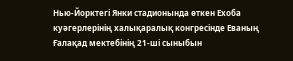Нью-Йорктегі Янки стадионында өткен Ехоба куәгерлерінің халықаралық конгресінде Еваның Ғалақад мектебінің 21-ші сыныбын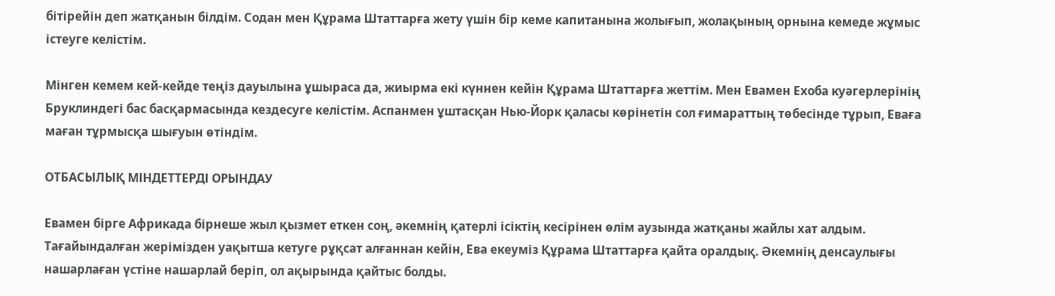бітірейін деп жатқанын білдім. Содан мен Құрама Штаттарға жету үшін бір кеме капитанына жолығып, жолақының орнына кемеде жұмыс істеуге келістім.

Мінген кемем кей-кейде теңіз дауылына ұшыраса да, жиырма екі күннен кейін Құрама Штаттарға жеттім. Мен Евамен Ехоба куәгерлерінің Бруклиндегі бас басқармасында кездесуге келістім. Аспанмен ұштасқан Нью-Йорк қаласы көрінетін сол ғимараттың төбесінде тұрып, Еваға маған тұрмысқа шығуын өтіндім.

ОТБАСЫЛЫҚ МІНДЕТТЕРДІ ОРЫНДАУ

Евамен бірге Африкада бірнеше жыл қызмет еткен соң, әкемнің қатерлі ісіктің кесірінен өлім аузында жатқаны жайлы хат алдым. Тағайындалған жерімізден уақытша кетуге рұқсат алғаннан кейін, Ева екеуміз Құрама Штаттарға қайта оралдық. Әкемнің денсаулығы нашарлаған үстіне нашарлай беріп, ол ақырында қайтыс болды.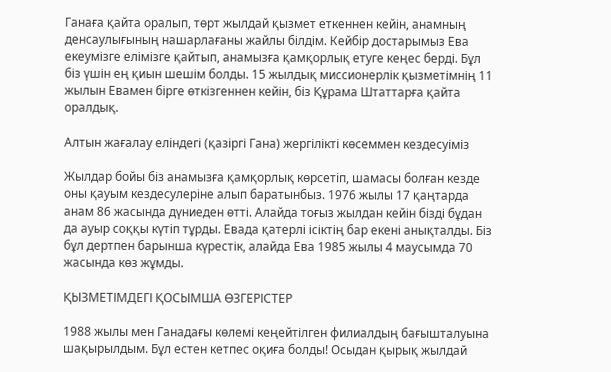Ганаға қайта оралып, төрт жылдай қызмет еткеннен кейін, анамның денсаулығының нашарлағаны жайлы білдім. Кейбір достарымыз Ева екеумізге елімізге қайтып, анамызға қамқорлық етуге кеңес берді. Бұл біз үшін ең қиын шешім болды. 15 жылдық миссионерлік қызметімнің 11 жылын Евамен бірге өткізгеннен кейін, біз Құрама Штаттарға қайта оралдық.

Алтын жағалау еліндегі (қазіргі Гана) жергілікті көсеммен кездесуіміз

Жылдар бойы біз анамызға қамқорлық көрсетіп, шамасы болған кезде оны қауым кездесулеріне алып баратынбыз. 1976 жылы 17 қаңтарда анам 86 жасында дүниеден өтті. Алайда тоғыз жылдан кейін бізді бұдан да ауыр соққы күтіп тұрды. Евада қатерлі ісіктің бар екені анықталды. Біз бұл дертпен барынша күрестік, алайда Ева 1985 жылы 4 маусымда 70 жасында көз жұмды.

ҚЫЗМЕТІМДЕГІ ҚОСЫМША ӨЗГЕРІСТЕР

1988 жылы мен Ганадағы көлемі кеңейтілген филиалдың бағышталуына шақырылдым. Бұл естен кетпес оқиға болды! Осыдан қырық жылдай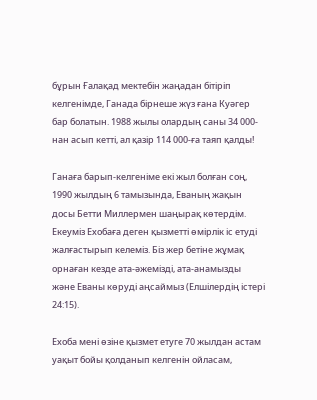бұрын Ғалақад мектебін жаңадан бітіріп келгенімде, Ганада бірнеше жүз ғана Куәгер бар болатын. 1988 жылы олардың саны 34 000-нан асып кетті, ал қазір 114 000-ға таяп қалды!

Ганаға барып-келгеніме екі жыл болған соң, 1990 жылдың 6 тамызында, Еваның жақын досы Бетти Миллермен шаңырақ көтердім. Екеуміз Ехобаға деген қызметті өмірлік іс етуді жалғастырып келеміз. Біз жер бетіне жұмақ орнаған кезде ата-әжемізді, ата-анамызды және Еваны көруді аңсаймыз (Елшілердің істері 24:15).

Ехоба мені өзіне қызмет етуге 70 жылдан астам уақыт бойы қолданып келгенін ойласам,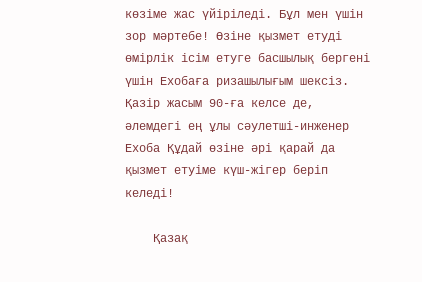көзіме жас үйіріледі. Бұл мен үшін зор мәртебе! Өзіне қызмет етуді өмірлік ісім етуге басшылық бергені үшін Ехобаға ризашылығым шексіз. Қазір жасым 90-ға келсе де, әлемдегі ең ұлы сәулетші-инженер Ехоба Құдай өзіне әрі қарай да қызмет етуіме күш-жігер беріп келеді!

    Қазақ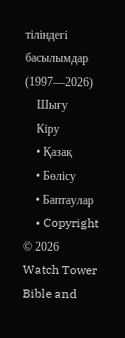тіліндегі басылымдар (1997—2026)
    Шығу
    Кіру
    • Қазақ
    • Бөлісу
    • Баптаулар
    • Copyright © 2026 Watch Tower Bible and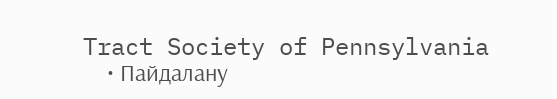Tract Society of Pennsylvania
    • Пайдалану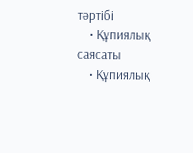тәртібі
    • Құпиялық саясаты
    • Құпиялық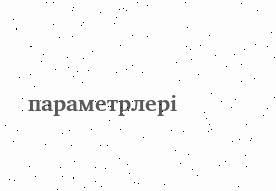параметрлері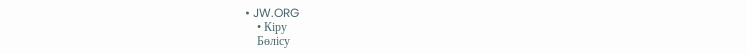• JW.ORG
    • Кіру
    Бөлісу